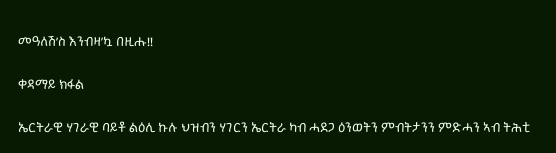መዓለሽ’ስ እንብዛ’ኳ በዚሑ!!

ቀዳማይ ክፋል

ኤርትራዊ ሃገራዊ ባይቶ ልዕሊ ኩሉ ህዝብን ሃገርን ኤርትራ ካብ ሓደጋ ዕንወትን ምብትታንን ምድሓን ኣብ ትሕቲ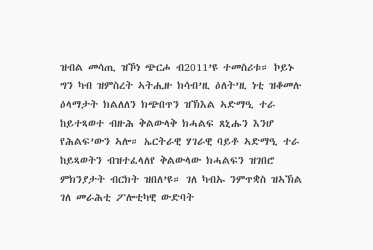ዝብል መሳጢ ዝኾነ ጭርሖ ብ2011’ዩ ተመስሪቱ። ኮይኑ ግን ካብ ዝምስረት ኣትሒዙ ክሳብ’ዚ ዕለት’ዚ ነቲ ዝቆመሉ ዕላማታት ክልለለን ክጭበጥን ዝኽእል ኣድማዒ ተራ ከይተጻወተ ብዙሕ ቅልውላቅ ክሓልፍ ጸኒሑን እንሆ የሕልፍ’ውን ኣሎ። ኤርትራዊ ሃገራዊ ባይቶ ኣድማዒ ተራ ከይጻወትን ብዝተፈላለየ ቅልውላው ክሓልፍን ዝገበሮ ምክንያታት ብርክት ዝበለ’ዩ። ገለ ካብኡ ንምጥቋስ ዝኣኽል ገለ መራሕቲ ፖሎቲካዊ ውድባት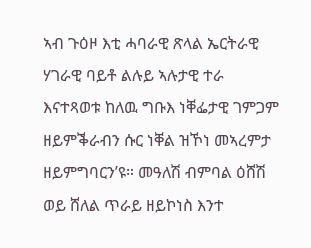ኣብ ጉዕዞ እቲ ሓባራዊ ጽላል ኤርትራዊ ሃገራዊ ባይቶ ልሉይ ኣሉታዊ ተራ እናተጻወቱ ከለዉ ግቡእ ነቐፌታዊ ገምጋም ዘይምቕራብን ሱር ነቐል ዝኾነ መኣረምታ ዘይምግባርን’ዩ። መዓለሽ ብምባል ዕሸሽ ወይ ሸለል ጥራይ ዘይኮነስ እንተ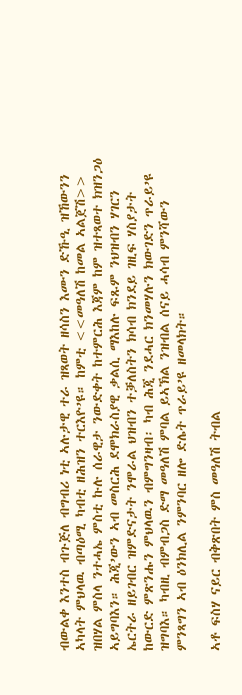ብውልቀ እንተስ ብጉጅለ ብግብሪ ነቲ ኣሉታዊ ተራ ዝጻወት ዘሳስን እሙን ድኹዒ ዝኸውንን ኣካላት ምህላዉ ብጣዕሚ ካብቲ ዘሕዝን ተርእዮ’ዩ። ከምቲ <<መዓለሽ ከመል ኣልጀሽ>> ዝበሃል ምስላ ንተሓኤ ምስቲ ኩሉ ሰራዊታ ንውድቀት ከተምርሕ እጃም ከም ዝተጻወተ ክዝንጋዕ ኣይግባእን። ሕጂ’ውን ኣብ መስርሕ ደሞክራስያዊ ቃልሲ ማእከሉ ፍጹም ንህዝብን ሃገርን ኤርትራ ዘይገብር ዝምድናታት ንሞራል ህዝብን ተቓለስትን ክሳብ ክንደይ ገዚፍ ሃስያታት ከውርድ ምጽንሑን ምህላዉን ብምግንዛብ፡ ካብ ሕጂ ንደሓር ክንመሃሉን ክውገድን ጥራይ’ዩ ዝግባእ። ካብዚ ብምብጋስ ድማ መዓለሽ ምባል ይኣኽል ንዝብል ሰናይ ሓሳብ ምንሻውን ምንጻግን ኣብ ዕንክሊል ንምንባር ዘሎ ድሌት ጥራይ’ዩ ዘመላክት።

ኣቶ ፍስሃ ናይር ብቅጽበት ምስ መዓለሽ ትብል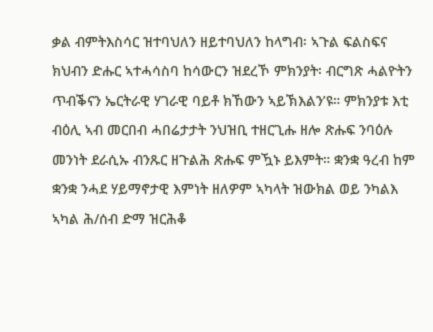ቃል ብምትእስሳር ዝተባህለን ዘይተባህለን ከላግብ፡ ኣጉል ፍልስፍና ክህብን ድሑር ኣተሓሳስባ ከሳውርን ዝደረኾ ምክንያት፡ ብርግጽ ሓልዮትን ጥብቕናን ኤርትራዊ ሃገራዊ ባይቶ ክኸውን ኣይኽእልን’ዩ። ምክንያቱ እቲ ብዕሊ ኣብ መርበብ ሓበሬታታት ንህዝቢ ተዘርጊሑ ዘሎ ጽሑፍ ንባዕሉ መንነት ደራሲኡ ብንጹር ዘጉልሕ ጽሑፍ ምዃኑ ይእምት። ቋንቋ ዓረብ ከም ቋንቋ ንሓደ ሃይማኖታዊ እምነት ዘለዎም ኣካላት ዝውክል ወይ ንካልእ ኣካል ሕ/ሰብ ድማ ዝርሕቆ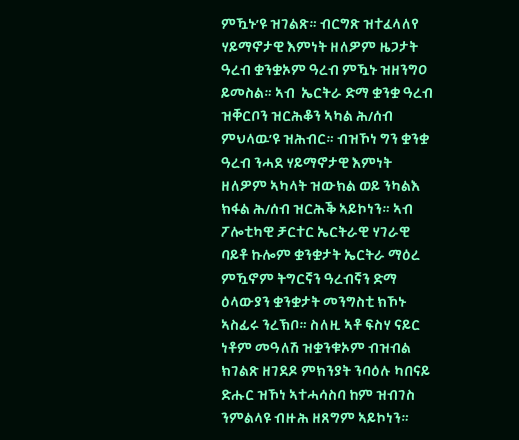ምዃኑ’ዩ ዝገልጽ። ብርግጽ ዝተፈላለየ ሃይማኖታዊ እምነት ዘለዎም ዜጋታት ዓረብ ቋንቋኦም ዓረብ ምዃኑ ዝዘንግዐ ይመስል። ኣብ  ኤርትራ ድማ ቋንቋ ዓረብ ዝቐርቦን ዝርሕቆን ኣካል ሕ/ሰብ ምህላዉ’ዩ ዝሕብር። ብዝኾነ ግን ቋንቋ ዓረብ ንሓደ ሃይማኖታዊ እምነት ዘለዎም ኣካላት ዝውክል ወይ ንካልእ ክፋል ሕ/ሰብ ዝርሕቕ ኣይኮነን። ኣብ ፖሎቲካዊ ቻርተር ኤርትራዊ ሃገራዊ ባይቶ ኩሎም ቋንቋታት ኤርትራ ማዕረ ምዃኖም ትግርኛን ዓረብኛን ድማ ዕላውያን ቋንቋታት መንግስቲ ክኾኑ ኣስፊሩ ንረኽቦ። ስለዚ ኣቶ ፍስሃ ናይር ነቶም መዓለሽ ዝቋንቁኦም ብዝብል ክገልጽ ዘገደዶ ምክንያት ንባዕሉ ካበናይ ድሑር ዝኾነ ኣተሓሳስባ ከም ዝብገስ ንምልላዩ ብዙሕ ዘጸግም ኣይኮነን።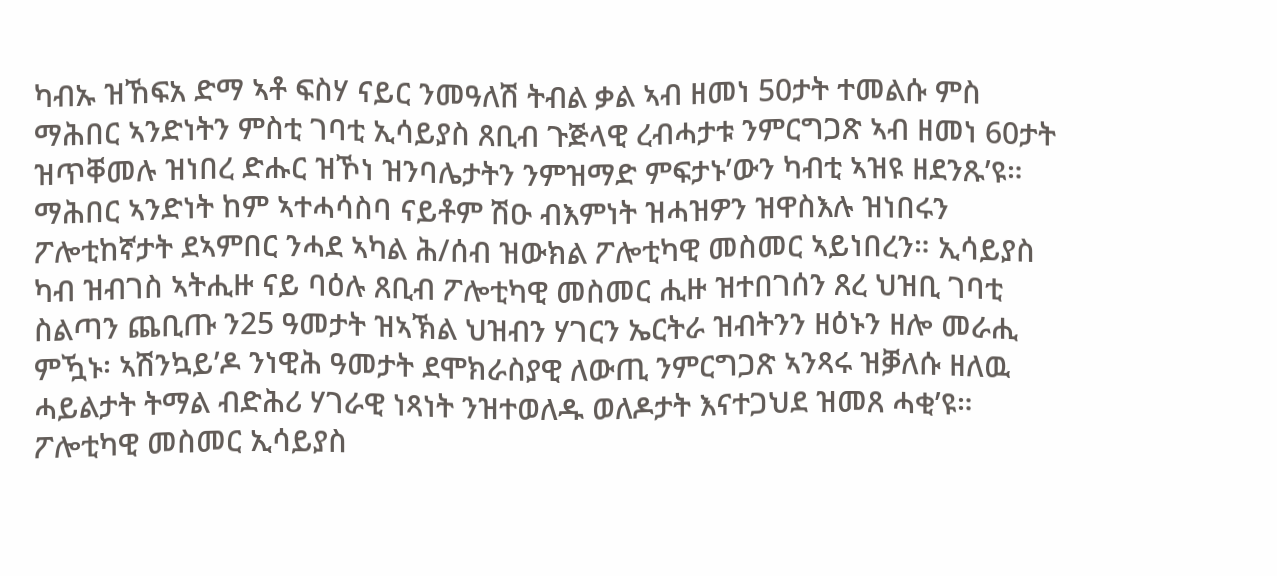ካብኡ ዝኸፍአ ድማ ኣቶ ፍስሃ ናይር ንመዓለሽ ትብል ቃል ኣብ ዘመነ 50ታት ተመልሱ ምስ ማሕበር ኣንድነትን ምስቲ ገባቲ ኢሳይያስ ጸቢብ ጉጅላዊ ረብሓታቱ ንምርግጋጽ ኣብ ዘመነ 60ታት ዝጥቐመሉ ዝነበረ ድሑር ዝኾነ ዝንባሌታትን ንምዝማድ ምፍታኑ’ውን ካብቲ ኣዝዩ ዘደንጹ’ዩ። ማሕበር ኣንድነት ከም ኣተሓሳስባ ናይቶም ሽዑ ብእምነት ዝሓዝዎን ዝዋስእሉ ዝነበሩን ፖሎቲከኛታት ደኣምበር ንሓደ ኣካል ሕ/ሰብ ዝውክል ፖሎቲካዊ መስመር ኣይነበረን። ኢሳይያስ ካብ ዝብገስ ኣትሒዙ ናይ ባዕሉ ጸቢብ ፖሎቲካዊ መስመር ሒዙ ዝተበገሰን ጸረ ህዝቢ ገባቲ ስልጣን ጨቢጡ ን25 ዓመታት ዝኣኽል ህዝብን ሃገርን ኤርትራ ዝብትንን ዘዕኑን ዘሎ መራሒ ምዃኑ፡ ኣሽንኳይ’ዶ ንነዊሕ ዓመታት ደሞክራስያዊ ለውጢ ንምርግጋጽ ኣንጻሩ ዝቓለሱ ዘለዉ ሓይልታት ትማል ብድሕሪ ሃገራዊ ነጻነት ንዝተወለዱ ወለዶታት እናተጋህደ ዝመጸ ሓቂ’ዩ። ፖሎቲካዊ መስመር ኢሳይያስ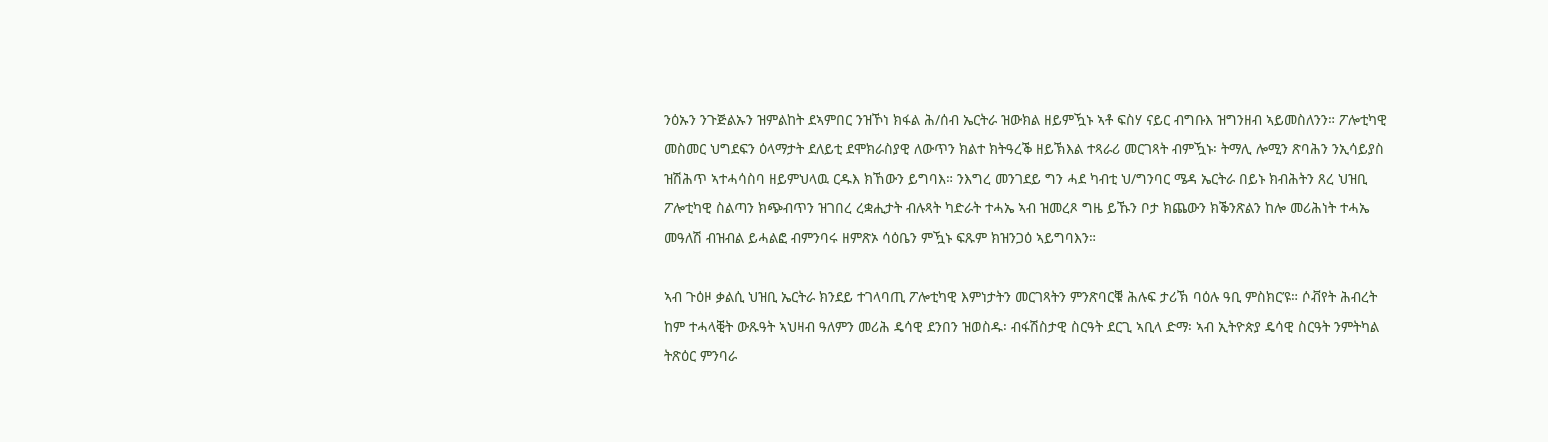ንዕኡን ንጉጅልኡን ዝምልከት ደኣምበር ንዝኾነ ክፋል ሕ/ሰብ ኤርትራ ዝውክል ዘይምዃኑ ኣቶ ፍስሃ ናይር ብግቡእ ዝግንዘብ ኣይመስለንን። ፖሎቲካዊ መስመር ህግደፍን ዕላማታት ደለይቲ ደሞክራስያዊ ለውጥን ክልተ ክትዓረቕ ዘይኽእል ተጻራሪ መርገጻት ብምዃኑ፡ ትማሊ ሎሚን ጽባሕን ንኢሳይያስ ዝሽሕጥ ኣተሓሳስባ ዘይምህላዉ ርዱእ ክኸውን ይግባእ። ንእግረ መንገደይ ግን ሓደ ካብቲ ህ/ግንባር ሜዳ ኤርትራ በይኑ ክብሕትን ጸረ ህዝቢ ፖሎቲካዊ ስልጣን ክጭብጥን ዝገበረ ረቋሒታት ብሉጻት ካድራት ተሓኤ ኣብ ዝመረጾ ግዜ ይኹን ቦታ ክጨውን ክቕንጽልን ከሎ መሪሕነት ተሓኤ መዓለሽ ብዝብል ይሓልፎ ብምንባሩ ዘምጽኦ ሳዕቤን ምዃኑ ፍጹም ክዝንጋዕ ኣይግባእን።

ኣብ ጉዕዞ ቃልሲ ህዝቢ ኤርትራ ክንደይ ተገላባጢ ፖሎቲካዊ እምነታትን መርገጻትን ምንጽባርቑ ሕሉፍ ታሪኽ ባዕሉ ዓቢ ምስክር’ዩ። ሶቭየት ሕብረት ከም ተሓላቒት ውጹዓት ኣህዛብ ዓለምን መሪሕ ዴሳዊ ደንበን ዝወስዱ፡ ብፋሽስታዊ ስርዓት ደርጊ ኣቢላ ድማ፡ ኣብ ኢትዮጵያ ዴሳዊ ስርዓት ንምትካል ትጽዕር ምንባራ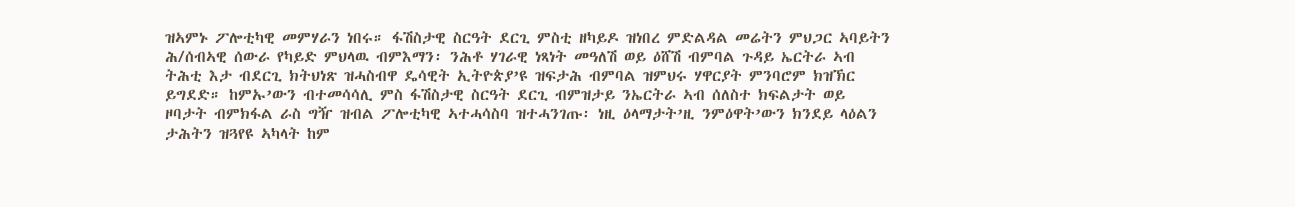ዝኣምኑ ፖሎቲካዊ መምሃራን ነበሩ። ፋሽስታዊ ስርዓት ደርጊ ምስቲ ዘካይዶ ዝነበረ ምድልዳል መሬትን ምህጋር ኣባይትን ሕ/ሰብኣዊ ሰውራ የካይድ ምህላዉ ብምእማን፡ ንሕቶ ሃገራዊ ነጻነት መዓለሽ ወይ ዕሸሽ ብምባል ጉዳይ ኤርትራ ኣብ ትሕቲ እታ ብደርጊ ክትህነጽ ዝሓስብዋ ዴሳዊት ኢትዮጵያ’ዩ ዝፍታሕ ብምባል ዝምህሩ ሃዋርያት ምንባሮም ክዝኽር ይግደድ። ከምኡ’ውን ብተመሳሳሊ ምስ ፋሽስታዊ ስርዓት ደርጊ ብምዝታይ ንኤርትራ ኣብ ሰለስተ ክፍልታት ወይ ዞባታት ብምክፋል ራስ ግዥ ዝብል ፖሎቲካዊ ኣተሓሳስባ ዝተሓንገጡ፡ ነዚ ዕላማታት’ዚ ንምዕዋት’ውን ክንደይ ላዕልን ታሕትን ዝጓየዩ ኣካላት ከም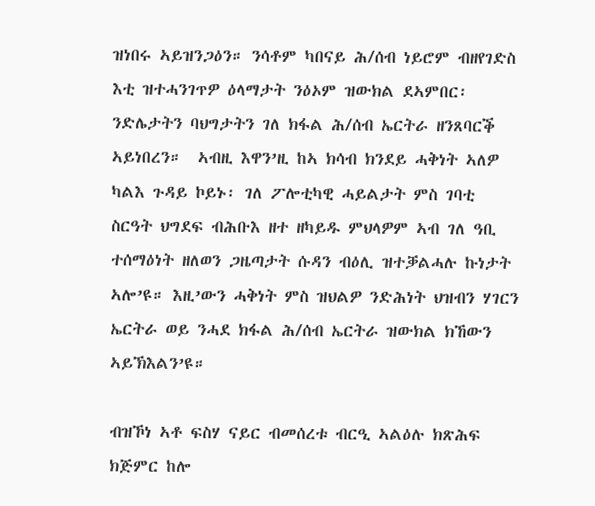ዝነበሩ ኣይዝንጋዕን። ንሳቶም ካበናይ ሕ/ሰብ ነይሮም ብዘየገድስ እቲ ዝተሓንገጥዎ ዕላማታት ንዕኦም ዝውክል ደኣምበር፡ ንድሌታትን ባህግታትን ገለ ክፋል ሕ/ሰብ ኤርትራ ዘንጸባርቕ ኣይነበረን።  ኣብዚ እዋን’ዚ ከኣ ክሳብ ክንደይ ሓቅነት ኣለዎ ካልእ ጉዳይ ኮይኑ፡ ገለ ፖሎቲካዊ ሓይልታት ምስ ገባቲ ስርዓት ህግደፍ ብሕቡእ ዘተ ዘካይዱ ምህላዎም ኣብ ገለ ዓቢ ተሰማዕነት ዘለወን ጋዜጣታት ሱዳን ብዕሊ ዝተቓልሓሉ ኩነታት ኣሎ’ዩ። እዚ’ውን ሓቅነት ምስ ዝህልዎ ንድሕነት ህዝብን ሃገርን ኤርትራ ወይ ንሓደ ክፋል ሕ/ሰብ ኤርትራ ዝውክል ክኸውን ኣይኽእልን’ዩ።

ብዝኾነ ኣቶ ፍስሃ ናይር ብመሰረቱ ብርዒ ኣልዕሉ ክጽሕፍ ክጅምር ከሎ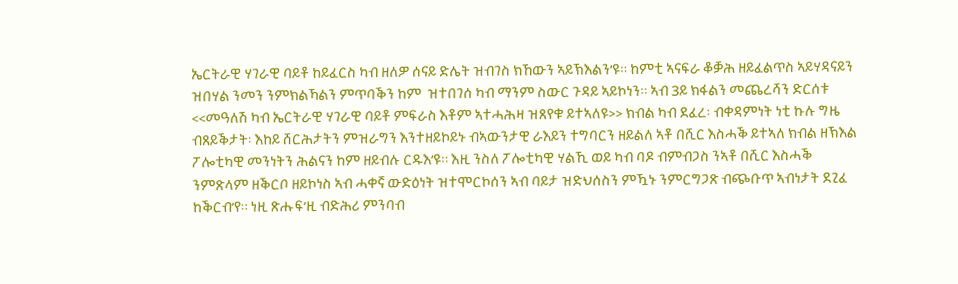ኤርትራዊ ሃገራዊ ባይቶ ከይፈርስ ካብ ዘለዎ ሰናይ ድሌት ዝብገስ ክኸውን ኣይኽእልን’ዩ። ከምቲ ኣናፍራ ቆቓሕ ዘይፈልጥስ ኣይሃዳናይን ዝበሃል ንመን ንምክልኻልን ምጥባቕን ከም  ዝተበገሰ ካብ ማንም ስውር ጉዳይ ኣይኮነን። ኣብ 3ይ ክፋልን መጨረሻን ድርሰቱ <<መዓለሽ ካብ ኤርትራዊ ሃገራዊ ባይቶ ምፍራስ እቶም ኣተሓሕዛ ዝጸየቁ ይተኣለዩ>> ክብል ካብ ደፈረ፡ ብቀዳምነት ነቲ ኩሉ ግዜ ብጸይቕታት፡ እከይ ሸርሕታትን ምዝራግን እንተዘይኮይኑ ብኣውንታዊ ራእይን ተግባርን ዘይልለ ኣቶ በሺር እስሓቕ ይተኣለ ክብል ዘኽእል ፖሎቲካዊ መንነትን ሕልናን ከም ዘይብሉ ርዱእ’ዩ። እዚ ንስለ ፖሎቲካዊ ሃልኺ ወይ ካብ ባዶ ብምብጋስ ንኣቶ በሺር እስሓቕ ንምጽላም ዘቕርቦ ዘይኮነስ ኣብ ሓቀኛ ውድዕነት ዝተሞርኮሰን ኣብ ባይታ ዝድህሰስን ምዃኑ ንምርግጋጽ ብጭቡጥ ኣብነታት ደጊፈ ከቕርብ’የ። ነዚ ጽሑፍ’ዚ ብድሕሪ ምንባብ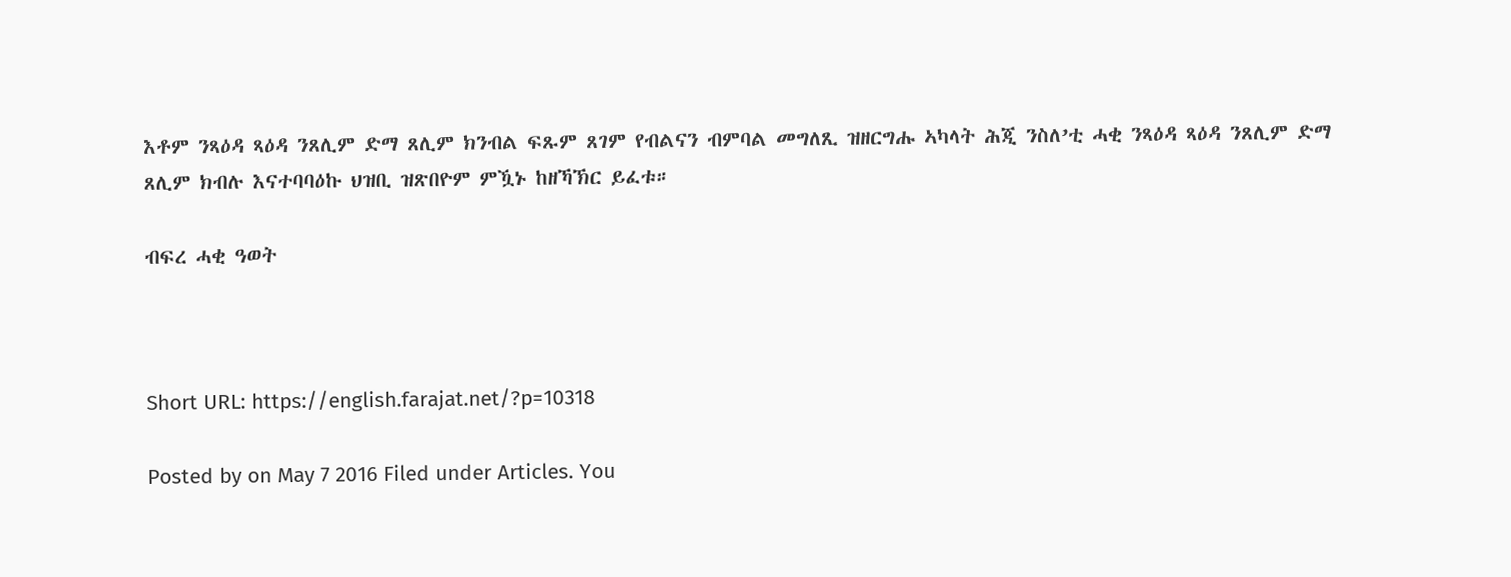እቶም ንጻዕዳ ጻዕዳ ንጸሊም ድማ ጸሊም ክንብል ፍጹም ጸገም የብልናን ብምባል መግለጺ ዝዘርግሑ ኣካላት ሕጂ ንስለ’ቲ ሓቂ ንጻዕዳ ጻዕዳ ንጸሊም ድማ ጸሊም ክብሉ እናተባባዕኩ ህዝቢ ዝጽበዮም ምዃኑ ከዘኻኽር ይፈቱ።

ብፍረ ሓቂ ዓወት



Short URL: https://english.farajat.net/?p=10318

Posted by on May 7 2016 Filed under Articles. You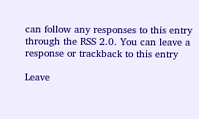can follow any responses to this entry through the RSS 2.0. You can leave a response or trackback to this entry

Leave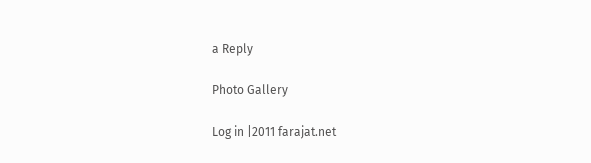a Reply

Photo Gallery

Log in |2011 farajat.net